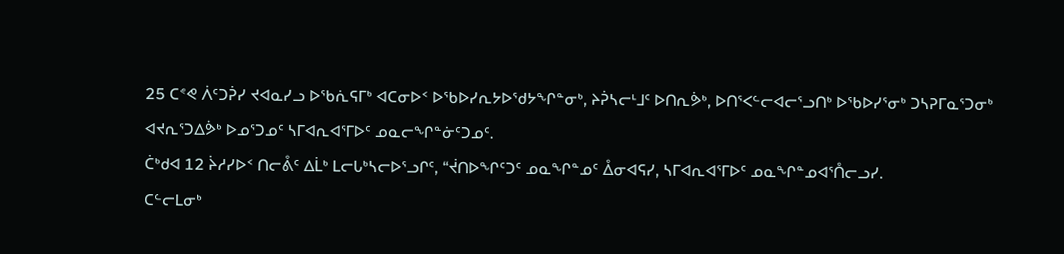25 ᑕᕝᕙ ᐲᑦᑐᕉᓯ ᔪᐊᓇᓯᓗ ᐅᖃᕇᕋᒥᒃ ᐊᑕᓂᐅᑉ ᐅᖃᐅᓯᕆᔭᐅᖁᔭᖏᓐᓂᒃ, ᔨᕉᓴᓕᒻᒧᑦ ᐅᑎᕆᕘᒃ, ᐅᑎᕐᐸᓪᓕᐊᓕᕐᓗᑎᒃ ᐅᖃᐅᓯᕐᓂᒃ ᑐᓴᕈᒥᓇᕐᑐᓂᒃ ᐊᔪᕆᕐᑐᐃᕘᒃ ᐅᓄᕐᑐᓄᑦ ᓴᒥᐊᕆᐊᕐᒥᐅᑦ ᓄᓇᓕᖏᓐᓃᑦᑐᓄᑦ.
ᑖᒃᑯᐊ 12 ᔩᓱᓯᐅᑉ ᑎᓕᕔᑦ ᐃᒫᒃ ᒪᓕᒐᒃᓴᓕᐅᕐᓗᒋᑦ, “ᔫᑎᐅᖏᑦᑐᑦ ᓄᓇᖏᓐᓄᑦ ᐂᓂᐊᕋᓯ, ᓴᒥᐊᕆᐊᕐᒥᐅᑦ ᓄᓇᖏᓐᓄᐊᕐᑍᓕᓗᓯ.
ᑕᓪᓕᒪᓂᒃ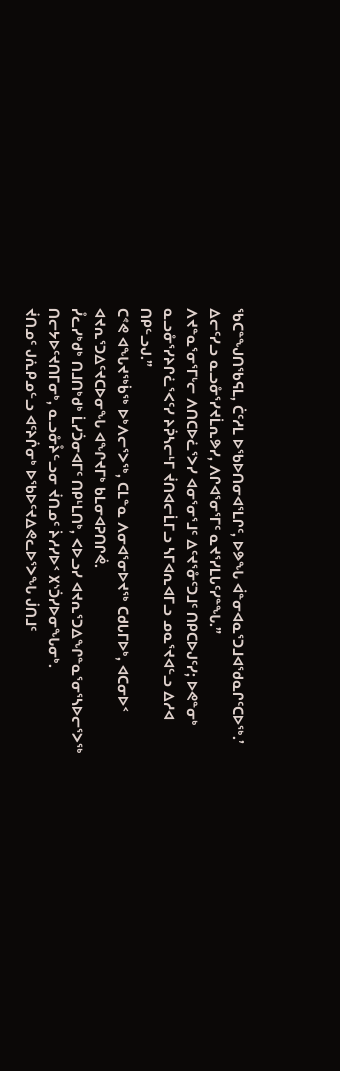ᖃᑕᓐᖑᑎᖃᕋᒪ, ᑖᑦᓱᒪ ᐅᖃᐅᑎᓂᐊᕐᒪᒋᑦ, ᐅᕗᖓ ᐋᓐᓂᐊᓇᕐᑐᒧᐊᖁᓇᒋᑦᑕᐅᖅ.’
ᐃᓕᑦᓯᓗ ᓇᓗᓁᕐᓯᔪᒫᕆᕗᓯ, ᐱᒋᐊᕐᓂᕐᒥᑦ ᓇᔪᕐᓯᒪᒐᑦᓯᓐᖓ.”
ᐱᔪᓐᓇᕐᓂᕐᒥᒡᓕ ᐱᑎᑕᐅᓛᕐᐳᓯ ᐊᓂᕐᓂᕐᒧᑦ ᐃᑦᔪᕐᓁᑦᑐᒧᑦ ᑎᑭᑕᐅᒍᑦᓯ; ᐅᕙᓐᓂᒃ ᓇᓗᓁᕐᓯᔨᒋᓛᕐᐸᑦᓯ ᔨᕉᓴᓕᒻᒥ ᔫᑎᐊᓕᒫᒥᓗ ᓴᒥᐊᕆᐊᒥᓗ ᓄᓇᕐᔪᐊᓪᓗ ᐃᓱᐊ ᑎᑭᓪᓗᒍ.”
ᑕᕝᕙ ᐊᖓᔪᖅᑳᖅ ᐅᒃᐱᓕᕐᐳᖅ, ᑕᒪᓐᓇ ᐱᓂᐊᕐᓂᐅᔪᖅ ᑕᑯᒐᒥᐅᒃ, ᐊᑕᓂᐅᑉ ᐊᔪᕆᕐᑐᐃᑦᔪᑕᐅᓂᖓ ᐊᖏᔪᒥᒃ ᑲᒪᓂᐊᕈᑎᒋᕚ.
ᓮᓚᓯᒃᑯᒃ ᑎᒧᑎᒃᑯᒃ ᒫᓯᑑᓂᐊᒥᑦ ᑎᑭᒻᒪᑎᒃ, ᐸᐅᓗᓯ ᐊᔪᕆᕐᑐᐃᖏᓐᓇᕐᓂᕐᓴᐅᓕᕐᐳᖅ ᑎᓕᔭᐅᑦᔪᑎᒥᓂᒃ, ᓇᓗᓁᔧᓪᓗᓂ ᔫᑎᓄᑦ ᔩᓱᓯᐅᑉ ᙭ᔅᑑᓯᐅᓂᖓᓂᒃ.
ᔫᑎᓄᑦ ᒍᕇᑭᓄᓪᓗ ᐊᑦᔨᒌᓂᒃ ᐅᖃᐅᑦᔪᐃᕙᓚᐅᕐᐳᖓ ᒎᑎᒧᑦ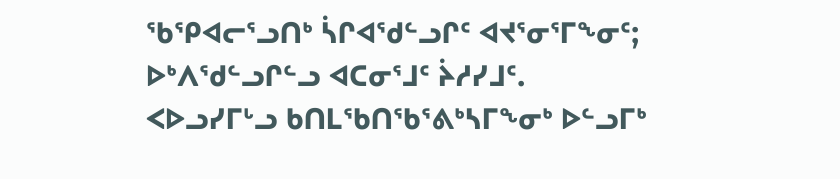ᖃᕿᐊᓕᕐᓗᑎᒃ ᓵᒋᐊᖁᓪᓗᒋᑦ ᐊᔪᕐᓂᕐᒥᖕᓂᑦ; ᐅᒃᐱᖁᓪᓗᒋᓪᓗ ᐊᑕᓂᕐᒧᑦ ᔩᓱᓯᒧᑦ.
ᐸᐅᓗᓯᒥᒡᓗ ᑲᑎᒪᖃᑎᖃᕐᕕᒃᓴᒥᖕᓂᒃ ᐅᓪᓗᒥᒃ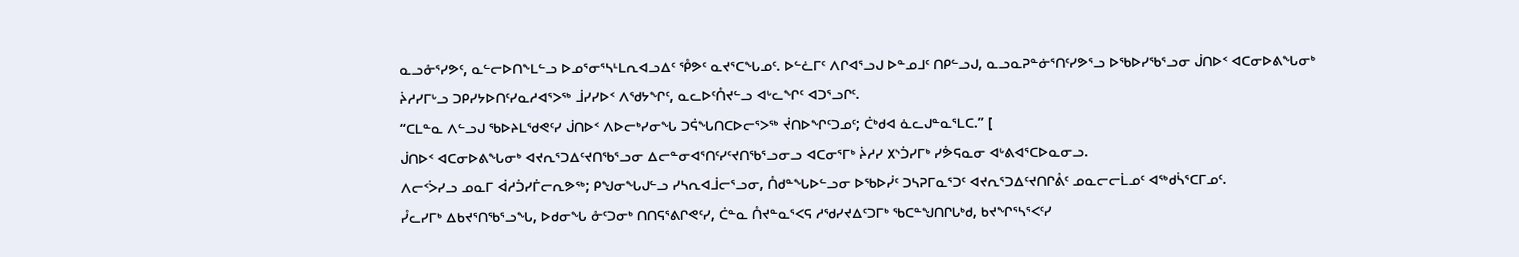ᓇᓗᓁᕐᓯᕗᑦ, ᓇᓪᓕᐅᑎᖕᒪᓪᓗ ᐅᓄᕐᓂᕐᓴᒻᒪᕆᐊᓗᐃᑦ ᕾᕗᑦ ᓇᔪᕐᑕᖓᓄᑦ. ᐅᓪᓛᒥᑦ ᐱᒋᐊᕐᓗᒍ ᐅᓐᓄᒧᑦ ᑎᑭᓪᓗᒍ, ᓇᓗᓇᕈᓐᓃᕐᑎᑦᓯᕗᕐᓗ ᐅᖃᐅᓯᖃᕐᓗᓂ ᒎᑎᐅᑉ ᐊᑕᓂᐅᕕᖓᓂᒃ ᔩᓱᓯᒥᒡᓗ ᑐᑭᓯᔭᐅᑎᑦᓯᓇᓱᐊᕐᐳᖅ ᒨᓯᓯᐅᑉ ᐱᖁᔭᖏᑦ, ᓇᓚᐅᑦᑍᔪᓪᓗ ᐊᒡᓚᖏᑦ ᐊᑐᕐᓗᒋᑦ.
“ᑕᒪᓐᓇ ᐱᓪᓗᒍ ᖃᐅᔨᒪᖁᕙᑦᓯ ᒎᑎᐅᑉ ᐱᐅᓕᒃᓯᓂᖓ ᑐᕌᖓᑎᑕᐅᓕᕐᐳᖅ ᔫᑎᐅᖏᑦᑐᓄᑦ; ᑖᒃᑯᐊ ᓈᓚᒍᓐᓇᕐᒪᑕ.” [
ᒎᑎᐅᑉ ᐊᑕᓂᐅᕕᖓᓂᒃ ᐊᔪᕆᕐᑐᐃᑦᔪᑎᖃᕐᓗᓂ ᐃᓕᓐᓂᐊᕐᑎᑦᓯᑦᔪᑎᖃᕐᓗᓂᓗ ᐊᑕᓂᕐᒥᒃ ᔩᓱᓯ ᙭ᔅᑑᓯᒥᒃ ᓯᕘᕋᓇᓂ ᐊᒡᕕᐊᕐᑕᐅᓇᓂᓗ.
ᐱᓕᑉᐴᓯᓗ ᓄᓇᒥ ᐋᓱᑑᓯᒦᓕᕆᕗᖅ; ᑭᖑᓂᖓᒍᓪᓗ ᓯᓴᕆᐊᒨᓕᕐᓗᓂ, ᑍᑯᓐᖓᐅᓪᓗᓂ ᐅᖃᐅᓰᑦ ᑐᓴᕈᒥᓇᕐᑐᑦ ᐊᔪᕆᕐᑐᐃᑦᔪᑎᒋᕔᑦ ᓄᓇᓕᓕᒫᓄᑦ ᐊᖅᑯᓵᕐᑕᒥᓄᑦ.
ᓮᓚᓯᒥᒃ ᐃᑲᔪᕐᑎᖃᕐᓗᖓ, ᐅᑯᓂᖓ ᓁᑦᑐᓂᒃ ᑎᑎᕋᕐᕕᒋᕙᑦᓯ, ᑖᓐᓇ ᑍᔪᓐᓇᕐᐸᕋ ᓱᖁᓯᔪᐃᑦᑐᒥᒃ ᖃᑕᓐᖑᑎᒋᒐᒃᑯ, ᑲᔪᖏᕐᓴᕐᐸᑦᓯ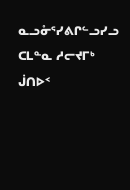ᓇᓗᓁᕐᓯᕕᒋᓪᓗᓯᓗ ᑕᒪᓐᓇ ᓱᓕᔪᒥᒃ ᒎᑎᐅᑉ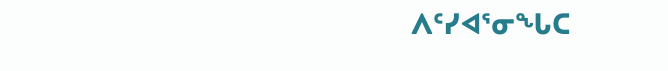ᐱᑦᓯᐊᕐᓂᖓᑕ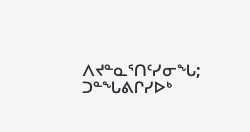ᐱᔪᓐᓇᕐᑎᑦᓯᓂᖓ; ᑐᓐᖓᕕᒋᓯᐅᒃ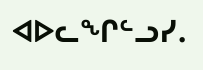ᐊᐅᓚᖏᓪᓗᓯ.